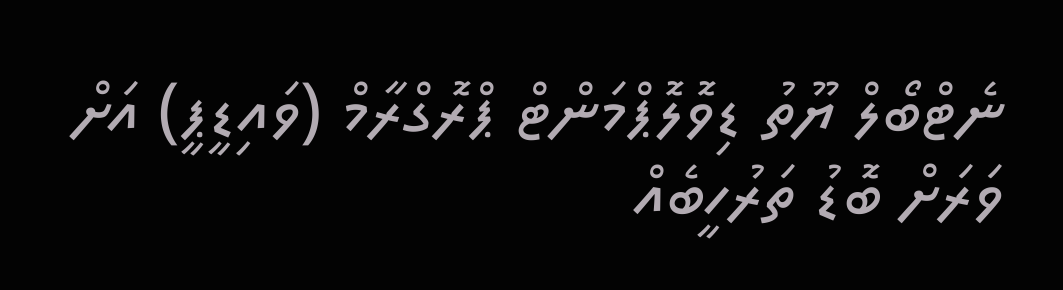ނެޓްބޯލް ޔޫތު ޑިވޮލޮޕްމަންޓް ޕްރޮގްރާމް (ވައިޑީޕީ) އަށް ވަރަށް ބޮޑު ތަރުހީބެއް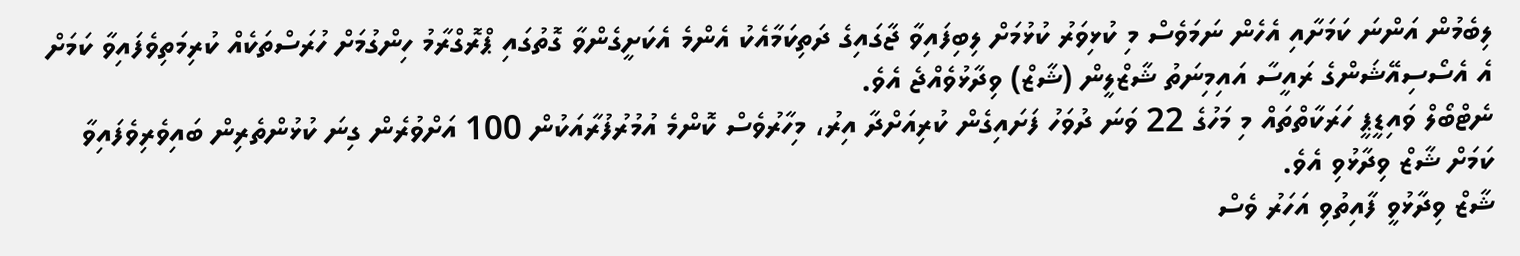ލިބެމުން އަންނަ ކަމަށާއި އެހެން ނަމަވެސް މި ކުޅިވަރު ކުޅުމަށް ލިބިފައިވާ ޖާގައިގެ ދަތިކަމާއެކު އެންމެ އެކަށީގެންވާ ގޮތުގައި ޕްރޮގްރާމު ހިންގުމަށް ހުރަސްތަކެއް ކުރިމަތިވެފައިވާ ކަމަށް އެ އެސޯސިއޭޝަންގެ ރައީސާ އައިމިނަތު ޝާޒްލީން (ޝާޒް) ވިދާޅުވެއްޖެ އެވެ.
ނެޓްބޯލް ވައިޑީޕީ ހަރަކާތްތައް މި މަހުގެ 22 ވަނަ ދުވަހު ފަށައިގެން ކުރިއަށްދާ އިރު، މިހާރުވެސް ކޮންމެ އުމުރުފުރާއަކުން 100 އަށްވުރެން ގިނަ ކުޅުންތެރިން ބައިވެރިވެފައިވާ ކަމަށް ޝާޒް ވިދާޅުވި އެވެ.
ޝާޒް ވިދާޅުވީ ފާއިތުވި އަހަރު ވެސް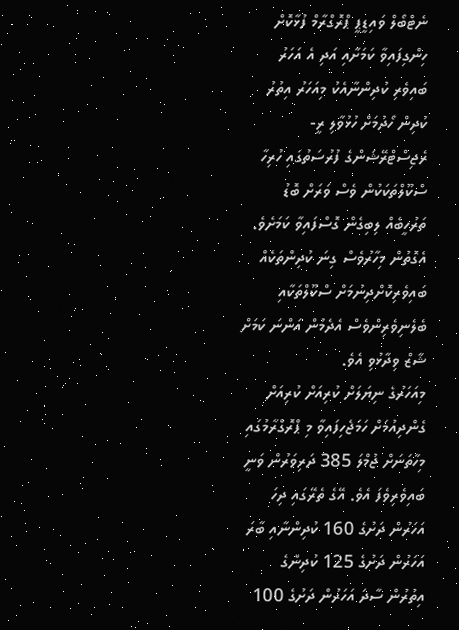ނެޓްބޯލް ވައިޑީޕީ ޕްރޮގްރާމް ފުޅާކޮށް ހިންގިފައިވާ ކަމަށާއި އަދި އެ އަހަރު ބައިވެރި ކުދިންނާއެކު މިއަހަރު އިތުރު ކުދިން ހޯދުމަށް ހުޅުވާލި ރީ- ރެޖިސްޓްރޭޝަންގެ ފުރުސަތުގައި ހުރިހާ ސްކޫލްތަކަކުން ވެސް ވަރަށް ބޮޑު ތަރުހީބެއް ލިބިގެން ގޮސްފައިވާ ކަމަށެވެ. އެގޮތުން މިހާރުވެސް ގިނަ ކުދިންތަކެއް ބައިވެރިކޮށްދިނުމަށް ސްކޫލްތަކާއި ބެލެނިވެރިންވެސް އެދެމުން އަންނަ ކަމަށް ޝާޒް ވިދާޅުވި އެވެ.
މިއަހަރުގެ ނިޔަލަށް ކުރިއަށް ކުރިއަށް ގެންދިއުމަށް ހަމަޖެހިފައިވާ މި ޕްރޮގްރާމުގައި މިހާތަނަށް ޖުމްލަ 385 ދަރިވަރުން ވަނީ ބައިވެރިވެފަ އެވެ. އޭގެ ތެރޭގައި ދިހަ އަހަރުން ދަށުގެ 160 ކުދިންނާއި ބާރަ އަހަރުން ދަށުގެ 125 ކުދިންގެ އިތުރުން ސާދަ އަހަރުން ދަށުގެ 100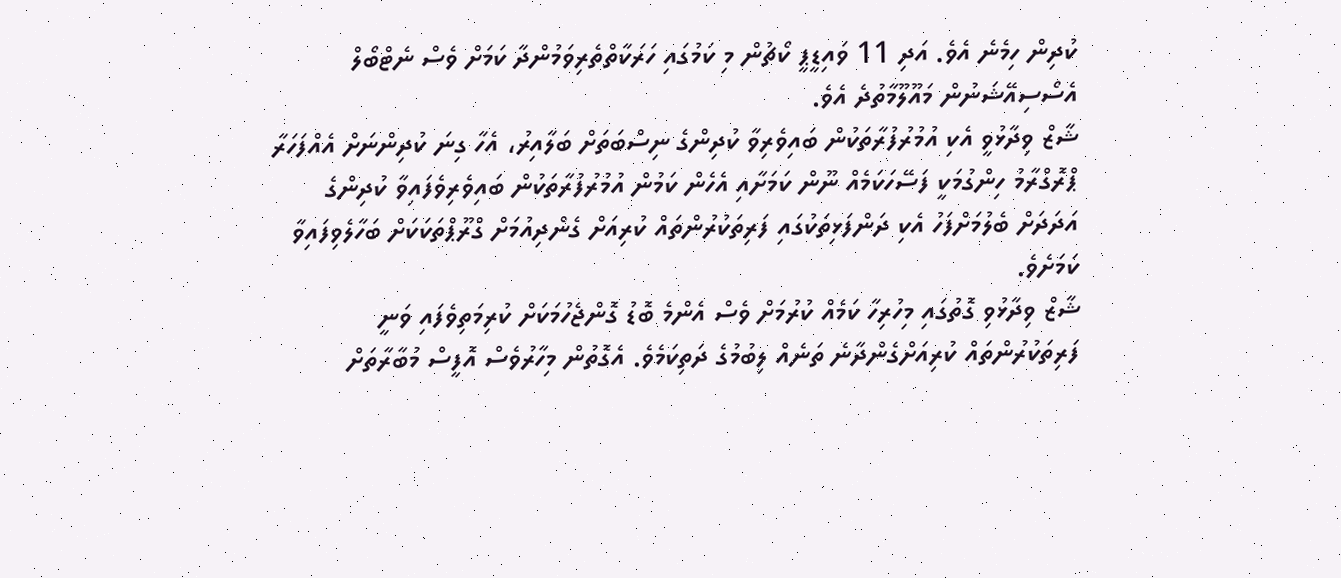ކުދިން ހިމެނެ އެވެ. އަދި 11 ވައިޑީޕީ ކޯޗުން މި ކަމުގައި ހަރަކާތްތެރިވަމުންދާ ކަމަށް ވެސް ނެޓްބޯލް އެސޯސިއޭޝަނުން މައޫލޫމާތުދެ އެވެ.
ޝާޒް ވިދާޅުވީ އެކި އުމުރުފުރާތަކުން ބައިވެރިވާ ކުދިންގެ ނިސްބަތަށް ބަލާއިރު، އެހާ ގިނަ ކުދިންނަށް އެއްފަހަރާ ޕްރޮގްރާމު ހިންގުމަކީ ފަސޭހަކަމެއް ނޫން ކަމަށާއި އެހެން ކަމުން އުމުރުފުރާތަކުން ބައިވެރިވެފައިވާ ކުދިންގެ އަދަދަށް ބެލުމަށްފަހު އެކި ދަންފަޅިތަކުގައި ފަރިތަކުރުންތައް ކުރިއަށް ގެންދިއުމަށް ގްރޫޕްތަކަކަށް ބަހާލެވިފައިވާ ކަމަށެވެ.
ޝާޒް ވިދާޅުވި ގޮތުގައި މިހުރިހާ ކަމެއް ކުރުމަށް ވެސް އެންމެ ބޮޑު ގޮންޖެހުމަކަށް ކުރިމަތިވެފައި ވަނީ ފަރިތަކުރުންތައް ކުރިއަށްގެންދާނެ ތަނެއް ލިބުމުގެ ދަތިކަމެވެ. އެގޮތުން މިހާރުވެސް އޮފީސް މުބާރާތަށް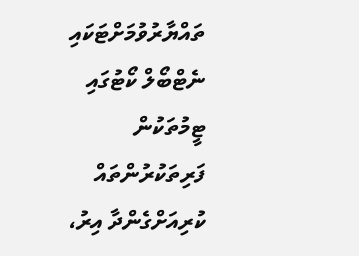ތައްޔާރުވުމަށްޓަކައި ނެޓްބޯލް ކޯޓުގައި ޓީމުތަކުން ފަރިތަކުރުންތައް ކުރިއަށްގެންދާ އިރު،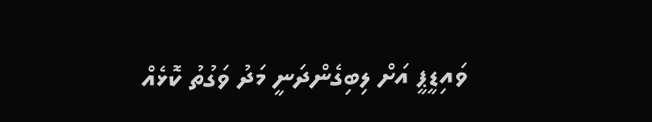ވައިޑީޕީ އަށް ލިބިގެންދަނީ މަދު ވަގުތު ކޮޅެއް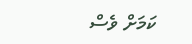ކަމަށް ވެސް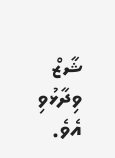ޝާޒް ވިދާޅުވި އެވެ.